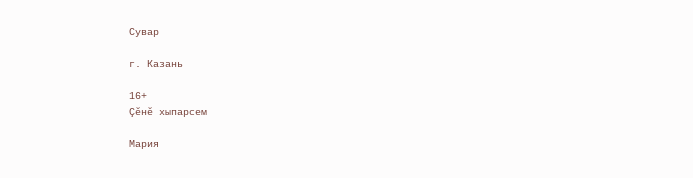Сувар

г. Казань

16+
Çӗнӗ хыпарсем

Мария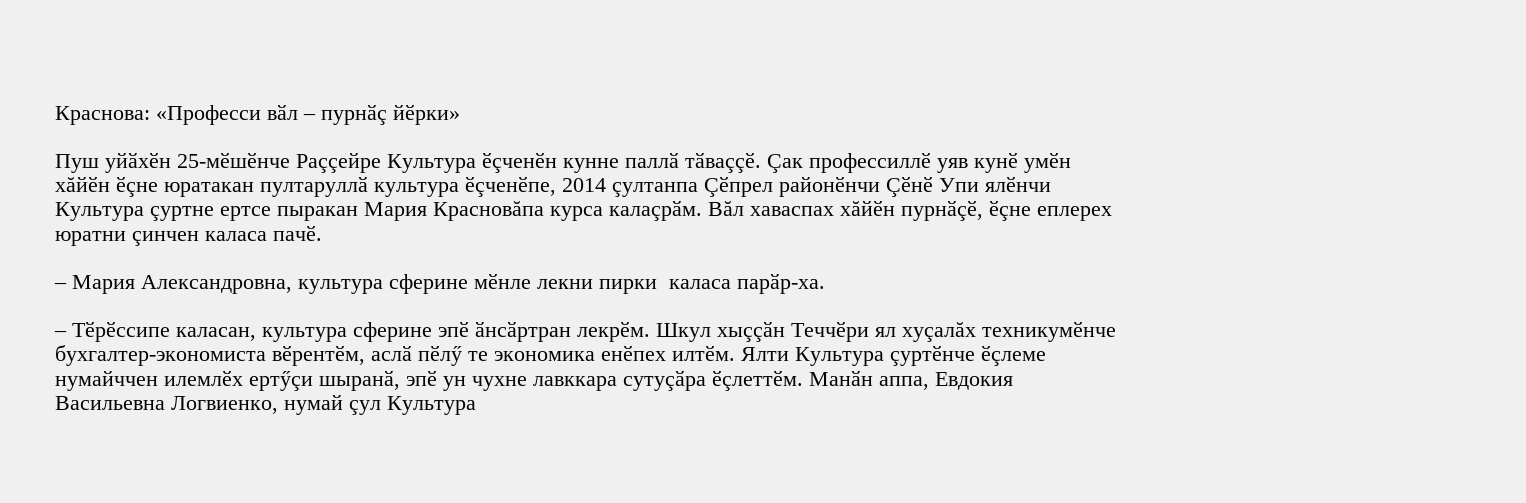Краснова: «Професси вӑл – пурнӑç йӗрки»

Пуш уйӑхӗн 25-мӗшӗнче Раççейре Культура ӗçченӗн кунне паллӑ тӑваççӗ. Çак профессиллӗ уяв кунӗ умӗн хăйӗн ӗçне юратакан пултаруллӑ культура ӗçченӗпе, 2014 çултанпа Çӗпрел районӗнчи Çӗнӗ Упи ялӗнчи Культура çуртне ертсе пыракан Мария Красновăпа курса калаçрӑм. Вăл хаваспах хăйӗн пурнӑçӗ, ӗçне еплерех юратни çинчен каласа пачӗ.

– Мария Александровна, культура сферине мӗнле лекни пирки  каласа парӑр-ха.

– Тӗрӗссипе каласан, культура сферине эпӗ ӑнсӑртран лекрӗм. Шкул хыççӑн Теччӗри ял хуçалăх техникумӗнче бухгалтер-экономиста вӗрентӗм, аслӑ пӗлӳ те экономика енӗпех илтӗм. Ялти Культура çуртӗнче ӗçлеме нумайччен илемлӗх ертӳçи шыранӑ, эпӗ ун чухне лавккара сутуçӑра ӗçлеттӗм. Манӑн аппа, Евдокия Васильевна Логвиенко, нумай çул Культура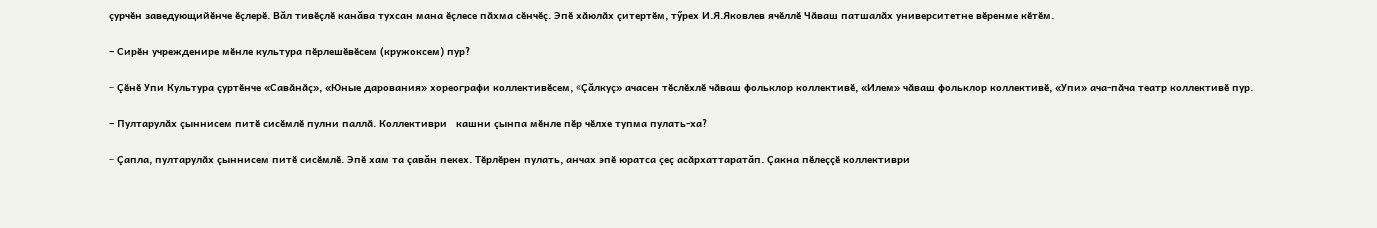çурчӗн заведующийӗнче ӗçлерӗ. Вăл тивӗçлӗ канăва тухсан мана ӗçлесе пӑхма сӗнчӗç. Эпӗ хӑюлӑх çитертӗм, тӳрех И.Я.Яковлев ячӗллӗ Чӑваш патшалӑх университетне вӗренме кӗтӗм.

– Сирӗн учрежденире мӗнле культура пӗрлешӗвӗсем (кружоксем) пур?

– Çӗнӗ Упи Культура çуртӗнче «Савӑнӑç», «Юные дарования» хореографи коллективӗсем, «Çăлкуç» ачасен тӗслӗхлӗ чӑваш фольклор коллективӗ, «Илем» чӑваш фольклор коллективӗ, «Упи» ача-пӑча театр коллективӗ пур.

– Пултарулӑх çыннисем питӗ сисӗмлӗ пулни паллӑ. Коллективри   кашни çынпа мӗнле пӗр чӗлхе тупма пулать-ха?

– Çапла, пултарулӑх çыннисем питӗ сисӗмлӗ. Эпӗ хам та çавăн пекех. Тӗрлӗрен пулать, анчах эпӗ юратса çеç асӑрхаттаратăп. Çакна пӗлеççӗ коллективри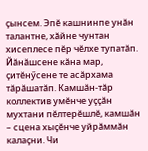çынсем. Эпӗ кашнинпе унӑн талантне, хăйне чунтан хисеплесе пӗр чӗлхе тупатӑп. Йӑнӑшсене кӑна мар, çитӗнӳсене те асӑрхама тӑрӑшатӑп. Камшӑн-тăр коллектив умӗнче уççӑн мухтани пӗлтерӗшлӗ, камшӑн – сцена хыçӗнче уйрăммăн калаçни. Чи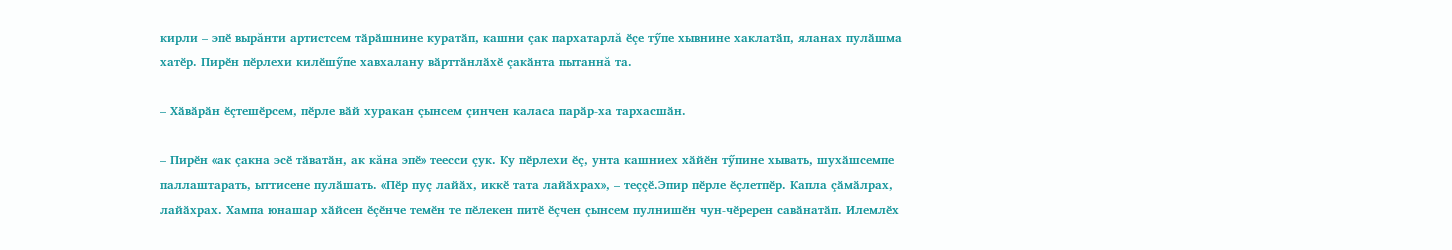кирли – эпӗ вырăнти артистсем тӑрӑшнине куратӑп, кашни çак пархатарлă ӗçе тӳпе хывнине хаклатӑп, яланах пулӑшма хатӗр. Пирӗн пӗрлехи килӗшӳпе хавхалану вӑрттӑнлӑхӗ çакӑнта пытаннă та.

– Хӑвӑрӑн ӗçтешӗрсем, пӗрле вӑй хуракан çынсем çинчен каласа парӑр-ха тархасшӑн.

– Пирӗн «ак çакна эсӗ тӑватӑн, ак кăна эпӗ» теесси çук. Ку пӗрлехи ӗç, унта кашниех хӑйӗн тӳпине хывать, шухӑшсемпе паллаштарать, ыттисене пулӑшать. «Пӗр пуç лайӑх, иккӗ тата лайӑхрах», – теççӗ.Эпир пӗрле ӗçлетпӗр. Капла çӑмӑлрах, лайӑхрах. Хампа юнашар хӑйсен ӗçӗнче темӗн те пӗлекен питӗ ӗçчен çынсем пулнишӗн чун-чӗререн савӑнатӑп. Илемлӗх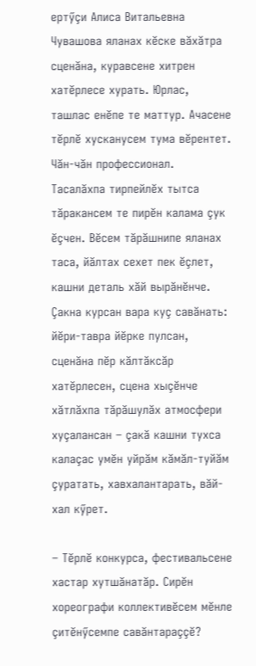ертӳçи Алиса Витальевна Чувашова яланах кӗске вăхăтра сценăна, куравсене хитрен хатӗрлесе хурать. Юрлас, ташлас енӗпе те маттур. Ачасене тӗрлӗ хусканусем тума вӗрентет. Чӑн-чӑн профессионал. Тасалăхпа тирпейлӗх тытса тăракансем те пирӗн калама çук ӗçчен. Вӗсем тӑрӑшнипе яланах таса, йăлтах сехет пек ӗçлет, кашни деталь хӑй вырӑнӗнче. Çакна курсан вара куç савӑнать: йӗри-тавра йӗрке пулсан, сценӑна пӗр кӑлтӑксӑр хатӗрлесен, сцена хыçӗнче хӑтлӑхпа тӑрӑшулӑх атмосфери хуçалансан – çакӑ кашни тухса калаçас умӗн уйрӑм кӑмӑл-туйӑм çуратать, хавхалантарать, вӑй-хал кӳрет.

– Тӗрлӗ конкурса, фестивальсене хастар хутшӑнатӑр. Сирӗн хореографи коллективӗсем мӗнле çитӗнӳсемпе савӑнтараççӗ?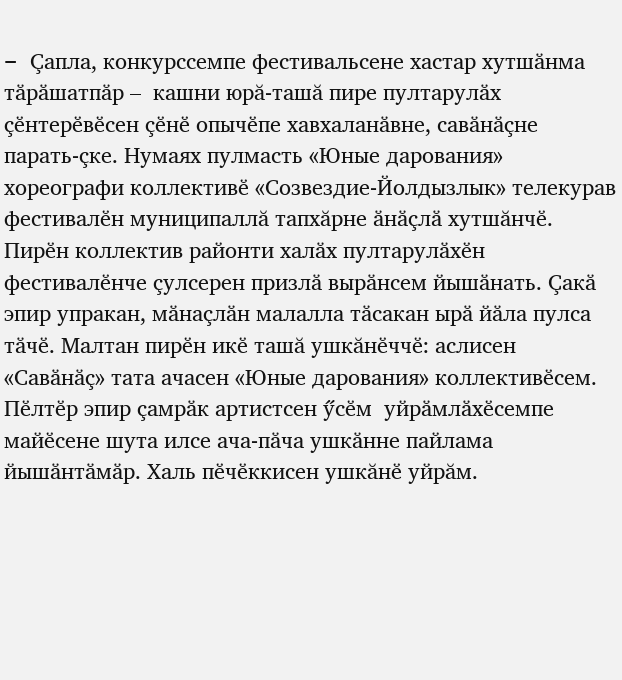– Çапла, конкурссемпе фестивальсене хастар хутшӑнма тӑрӑшатпӑр –  кашни юрă-ташă пире пултарулӑх çӗнтерӗвӗсен çӗнӗ опычӗпе хавхаланӑвне, савӑнӑçне парать-çке. Нумаях пулмасть «Юные дарования» хореографи коллективӗ «Созвездие-Йолдызлык» телекурав фестивалӗн муниципаллă тапхăрне ӑнӑçлӑ хутшăнчӗ. Пирӗн коллектив районти халӑх пултарулӑхӗн фестивалӗнче çулсерен призлӑ вырӑнсем йышӑнать. Çакӑ эпир упракан, мӑнаçлӑн малалла тӑсакан ырӑ йӑла пулса тӑчӗ. Малтан пирӗн икӗ ташă ушкăнӗччӗ: аслисен «Савӑнӑç» тата ачасен «Юные дарования» коллективӗсем. Пӗлтӗр эпир çамрӑк артистсен ӳсӗм  уйрӑмлӑхӗсемпе майӗсене шута илсе ача-пӑча ушкӑнне пайлама йышӑнтӑмӑр. Халь пӗчӗккисен ушкăнӗ уйрăм.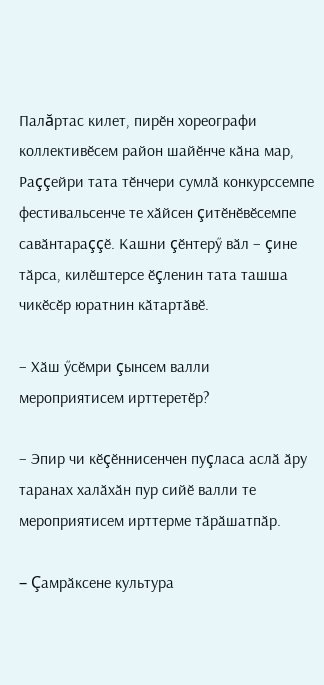Палăртас килет, пирӗн хореографи коллективӗсем район шайӗнче кӑна мар, Раççейри тата тӗнчери сумлӑ конкурссемпе фестивальсенче те хӑйсен çитӗнӗвӗсемпе савӑнтараççӗ. Кашни çӗнтерӳ вӑл – çине тӑрса, килӗштерсе ӗçленин тата ташша чикӗсӗр юратнин кӑтартӑвӗ.

– Хӑш ӳсӗмри çынсем валли мероприятисем ирттеретӗр?

– Эпир чи кӗçӗннисенчен пуçласа аслӑ ӑру таранах халӑхӑн пур сийӗ валли те мероприятисем ирттерме тӑрӑшатпӑр.

– Çамрӑксене культура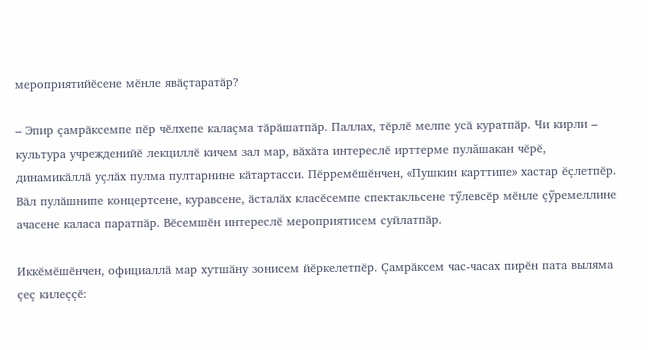мероприятийӗсене мӗнле явӑçтаратӑр?

– Эпир çамрӑксемпе пӗр чӗлхепе калаçма тӑрӑшатпӑр. Паллах, тӗрлӗ мелпе усӑ куратпӑр. Чи кирли – культура учрежденийӗ лекциллӗ кичем зал мар, вӑхӑта интереслӗ ирттерме пулăшакан чӗрӗ, динамикӑллӑ уçлӑх пулма пултарнине кӑтартасси. Пӗрремӗшӗнчен, «Пушкин карттипе» хастар ӗçлетпӗр. Вӑл пулӑшнипе концертсене, куравсене, ӑсталӑх класӗсемпе спектакльсене тӳлевсӗр мӗнле çӳремеллине ачасене каласа паратпӑр. Вӗсемшӗн интереслӗ мероприятисем суйлатпӑр.

Иккӗмӗшӗнчен, официаллӑ мар хутшӑну зонисем йӗркелетпӗр. Çамрӑксем час-часах пирӗн пата выляма çеç килеççӗ: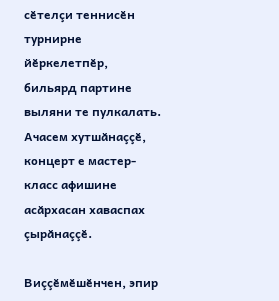сӗтелçи теннисӗн турнирне йӗркелетпӗр, бильярд партине выляни те пулкалать. Ачасем хутшӑнаççӗ, концерт е мастер-класс афишине асӑрхасан хаваспах çырӑнаççӗ.

Виççӗмӗшӗнчен, эпир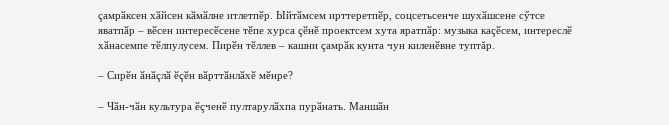çамрӑксен хӑйсен кӑмӑлне итлетпӗр. Ыйтӑмсем ирттеретпӗр, соцсетьсенче шухӑшсене сӳтсе яватпӑр – вӗсен интересӗсене тӗпе хурса çӗнӗ проектсем хута яратпӑр: музыка каçӗсем, интереслӗ хӑнасемпе тӗлпулусем. Пирӗн тӗллев – кашни çамрӑк кунта чун киленӗвне туптăр.

– Сирӗн ӑнӑçлӑ ӗçӗн вӑрттӑнлӑхӗ мӗнре?

– Чӑн-чӑн культура ӗçченӗ пултарулӑхпа пурӑнать. Маншӑн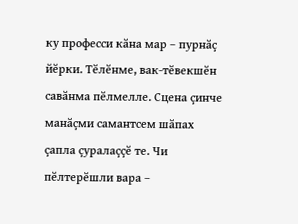ку професси кӑна мар – пурнӑç йӗрки. Тӗлӗнме, вак-тӗвекшӗн савӑнма пӗлмелле. Сцена çинче манӑçми самантсем шӑпах çапла çуралаççӗ те. Чи пӗлтерӗшли вара –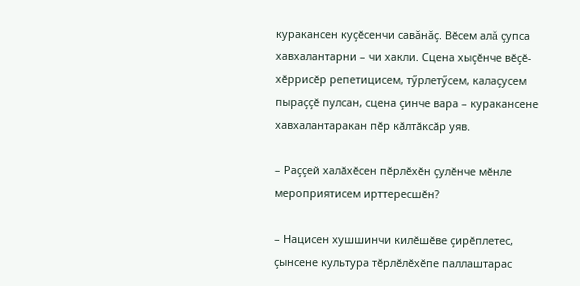куракансен куçӗсенчи савăнăç. Вӗсем алă çупса хавхалантарни – чи хакли. Сцена хыçӗнче вӗçӗ-хӗррисӗр репетицисем, тӳрлетӳсем, калаçусем пыраççӗ пулсан, сцена çинче вара – куракансене хавхалантаракан пӗр кӑлтӑксӑр уяв.

– Раççей халӑхӗсен пӗрлӗхӗн çулӗнче мӗнле мероприятисем ирттересшӗн?

– Нацисен хушшинчи килӗшӗве çирӗплетес, çынсене культура тӗрлӗлӗхӗпе паллаштарас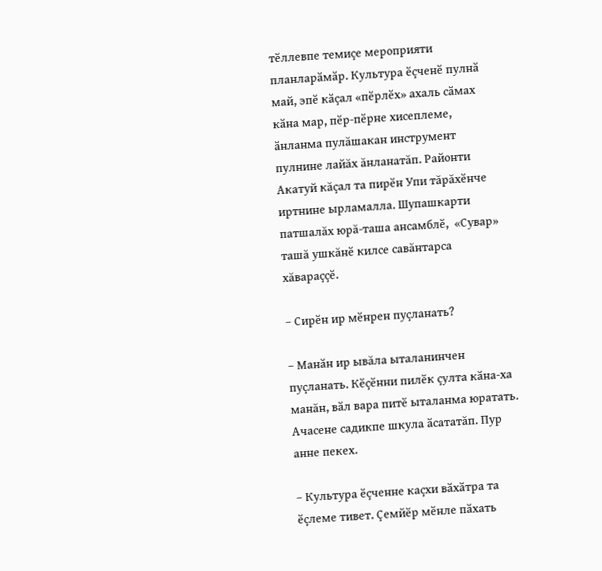тӗллевпе темиçе мероприяти планларӑмӑр. Культура ӗçченӗ пулнӑ май, эпӗ кӑçал «пӗрлӗх» ахаль сӑмах кӑна мар, пӗр-пӗрне хисеплеме, ӑнланма пулăшакан инструмент пулнине лайăх ăнланатăп. Районти Акатуй кăçал та пирӗн Упи тăрăхӗнче иртнине ырламалла. Шупашкарти патшалăх юрă-таша ансамблӗ,  «Сувар» ташă ушкăнӗ килсе савăнтарса хăвараççӗ.

– Сирӗн ир мӗнрен пуçланать?

– Манӑн ир ывăла ыталанинчен пуçланать. Кӗçӗнни пилӗк çулта кӑна-ха манăн, вӑл вара питӗ ыталанма юратать. Ачасене садикпе шкула ӑсататăп. Пур анне пекех.

– Культура ӗçченне каçхи вӑхӑтра та ӗçлеме тивет. Çемйӗр мӗнле пӑхать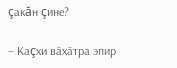çакăн çине?

– Каçхи вӑхӑтра эпир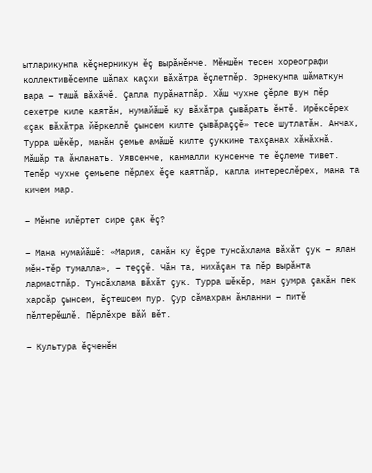ытларикунпа кӗçнерникун ӗç вырӑнӗнче. Мӗншӗн тесен хореографи коллективӗсемпе шӑпах каçхи вӑхӑтра ӗçлетпӗр. Эрнекунпа шӑматкун вара – ташӑ вӑхӑчӗ. Çапла пурӑнатпӑр. Хӑш чухне çӗрле вун пӗр сехетре киле каятăн, нумайӑшӗ ку вăхăтра çывӑрать ӗнтӗ. Ирӗксӗрех «çак вăхăтра йӗркеллӗ çынсем килте çывӑраççӗ» тесе шутлатӑн. Анчах, Турра шӗкӗр, манӑн çемье амăшӗ килте çуккине тахçанах хӑнӑхнӑ. Мăшăр та ăнланать. Уявсенче, канмалли кунсенче те ӗçлеме тивет. Тепӗр чухне çемьепе пӗрлех ӗçе каятпӑр, капла интереслӗрех, мана та кичем мар.

– Мӗнпе илӗртет сире çак ӗç?

– Мана нумайӑшӗ: «Мария, санӑн ку ӗçре тунсӑхлама вӑхӑт çук – ялан мӗн-тӗр тумалла», – теççӗ. Чăн та, нихӑçан та пӗр вырӑнта лармастпӑр. Тунсӑхлама вӑхӑт çук. Турра шӗкӗр, ман çумра çакӑн пек харсӑр çынсем, ӗçтешсем пур. Çур сӑмахран ӑнланни – питӗ пӗлтерӗшлӗ. Пӗрлӗхре вӑй вӗт.

– Культура ӗçченӗн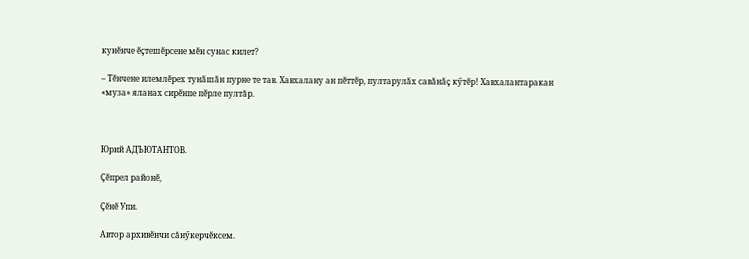кунӗнче ӗçтешӗрсене мӗн сунас килет?

– Тӗнчене илемлӗрех тунӑшӑн пурне те тав. Хавхалану ан пӗттӗр, пултарулӑх савӑнӑç кӳтӗр! Хавхалантаракан «муза» яланах сирӗнпе пӗрле пултăр.



Юрий АДЪЮТАНТОВ.

Çӗпрел районӗ,

Çӗнӗ Упи.

Автор архивӗнчи сăнӳкерчӗксем.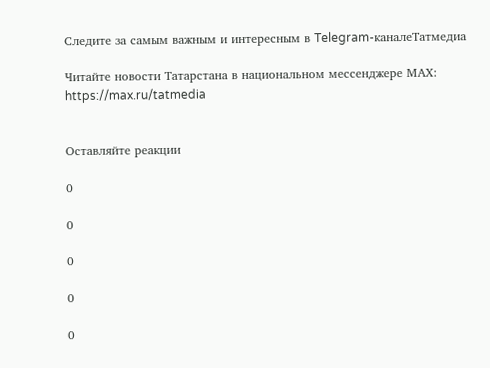Следите за самым важным и интересным в Telegram-каналеТатмедиа

Читайте новости Татарстана в национальном мессенджере MАХ: https://max.ru/tatmedia


Оставляйте реакции

0

0

0

0

0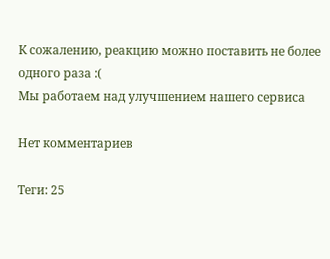К сожалению, реакцию можно поставить не более одного раза :(
Мы работаем над улучшением нашего сервиса

Нет комментариев

Теги: 25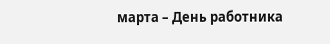марта – День работника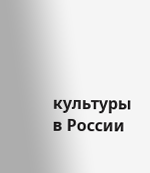культуры в России